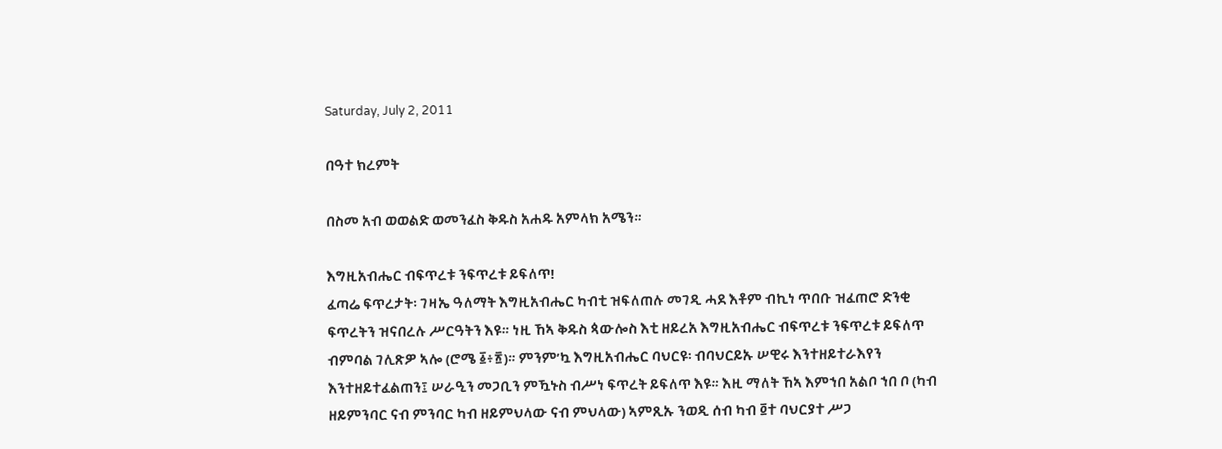Saturday, July 2, 2011

በዓተ ክረምት

በስመ አብ ወወልድ ወመንፈስ ቅዱስ አሐዱ አምላክ አሜን።

እግዚአብሔር ብፍጥረቱ ንፍጥረቱ ይፍለጥ!
ፈጣሬ ፍጥረታት፡ ገዛኤ ዓለማት እግዚአብሔር ካብቲ ዝፍለጠሉ መገዲ ሓደ እቶም ብኪነ ጥበቡ ዝፈጠሮ ድንቂ ፍጥረትን ዝናበረሉ ሥርዓትን እዩ። ነዚ ኸኣ ቅዱስ ጳውሎስ እቲ ዘይረአ እግዚአብሔር ብፍጥረቱ ንፍጥረቱ ይፍለጥ ብምባል ገሊጽዎ ኣሎ (ሮሜ ፩፥፳)። ምንም’ኳ እግዚአብሔር ባህርዩ፡ ብባህርይኡ ሠዊሩ እንተዘይተራእየን እንተዘይተፈልጠን፤ ሠራዒን መጋቢን ምዃኑስ ብሥነ ፍጥረት ይፍለጥ እዩ። እዚ ማለት ኸኣ እምኀበ አልቦ ኀበ ቦ (ካብ ዘይምንባር ናብ ምንባር ካብ ዘይምህላው ናብ ምህላው) ኣምጺኡ ንወዲ ሰብ ካብ ፬ተ ባህርያተ ሥጋ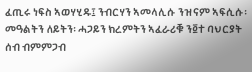ፈጢሩ ነፍስ ኣወሃሂዱ፤ ንብርሃን ኣመላሊሱ ንዝናም ኣፍሲሱ፡ መዓልትን ለይትን፡ ሓጋይን ክረምትን ኣፈራሪቑ ን፬ተ ባህርያት ሰብ ብምምጋብ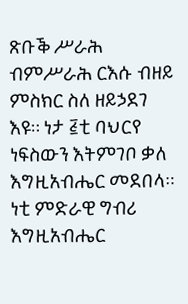ጽቡቕ ሥራሕ ብምሥራሕ ርእሱ ብዘይ ምስክር ስለ ዘይኃደገ እዩ። ነታ ፭ቲ ባህርየ ነፍስውን እትምገቦ ቃለ እግዚአብሔር መደበላ። ነቲ ምድራዊ ግብሪ እግዚአብሔር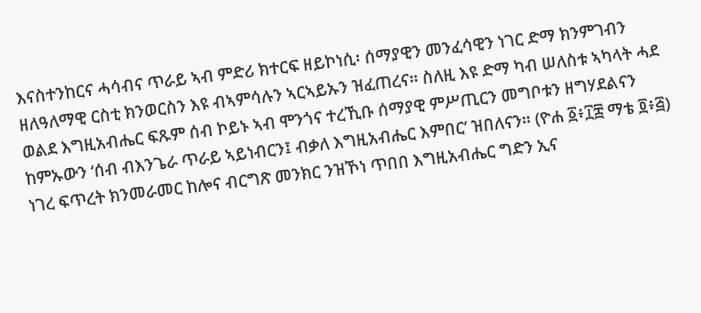እናስተንከርና ሓሳብና ጥራይ ኣብ ምድሪ ክተርፍ ዘይኮነሲ፡ ሰማያዊን መንፈሳዊን ነገር ድማ ክንምገብን ዘለዓለማዊ ርስቲ ክንወርስን እዩ ብኣምሳሉን ኣርኣይኡን ዝፈጠረና። ስለዚ እዩ ድማ ካብ ሠለስቱ ኣካላት ሓደ ወልደ እግዚአብሔር ፍጹም ሰብ ኮይኑ ኣብ ሞንጎና ተረኺቡ ሰማያዊ ምሥጢርን መግቦቱን ዘግሃደልናን ከምኡውን ‘ሰብ ብእንጌራ ጥራይ ኣይነብርን፤ ብቃለ እግዚአብሔር እምበር’ ዝበለናን። (ዮሐ ፩፥፲፰ ማቴ ፬፥፭)
ነገረ ፍጥረት ክንመራመር ከሎና ብርግጽ መንክር ንዝኾነ ጥበበ እግዚአብሔር ግድን ኢና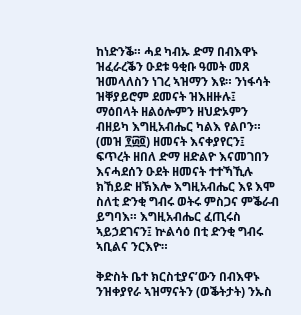ከነድንቕ። ሓደ ካብኡ ድማ በብእዋኑ ዝፈራረቕን ዑደቱ ዓቂቡ ዓመት መጸ ዝመላለስን ነገረ ኣዝማን እዩ። ንነፋሳት ዝቐያይሮም ደመናት ዝእዘዙሉ፤ ማዕበላት ዘልዕሎምን ዘህድኦምን ብዘይካ እግዚአብሔር ካልእ የልቦን። (መዝ ፻፴፬) ዘመናት እናቀያየርን፤ ፍጥረት ዘበለ ድማ ዘድልዮ እናመገበን እናሓደሰን ዑደት ዘመናት ተተኻኺሉ ክኸይድ ዘኽእሎ እግዚአብሔር እዩ እሞ ስለቲ ድንቂ ግብሩ ወትሩ ምስጋና ምቕራብ ይግባእ። እግዚአብሔር ፈጢሩስ ኣይኃደገናን፤ ኵልሳዕ በቲ ድንቂ ግብሩ ኣቢልና ንርእዮ።

ቅድስት ቤተ ክርስቲያና’ውን በብእዋኑ ንዝቀያየራ ኣዝማናትን (ወቕትታት) ንኡስ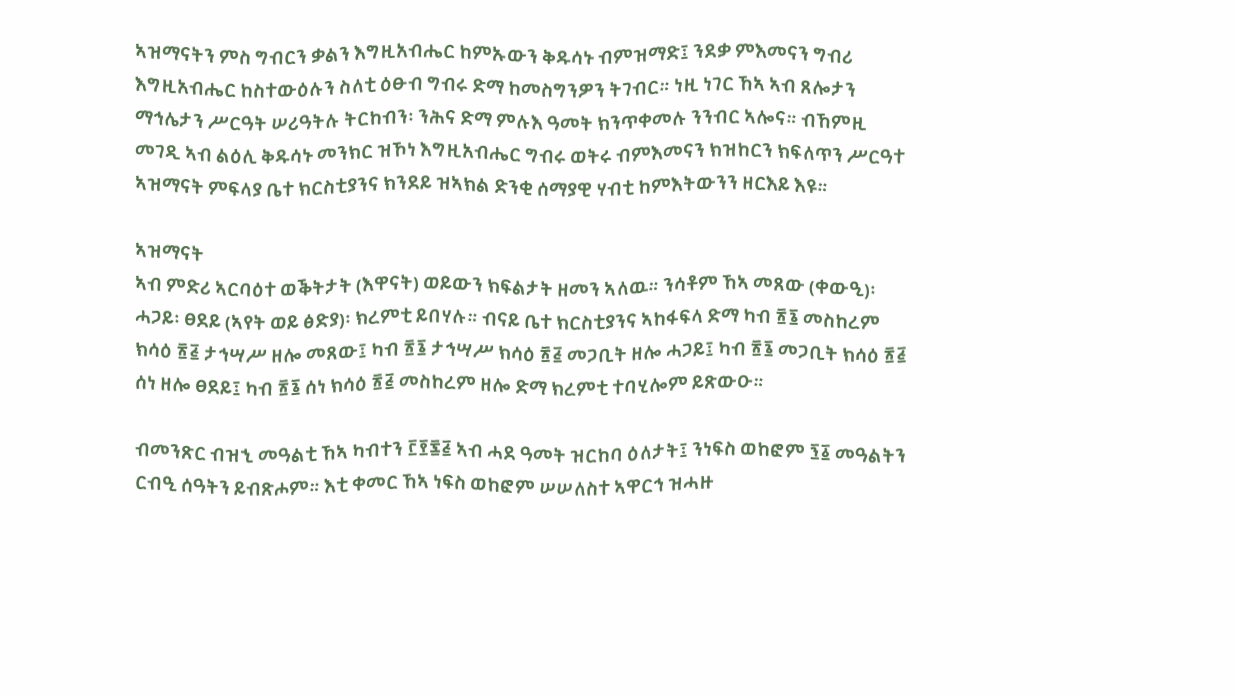ኣዝማናትን ምስ ግብርን ቃልን እግዚአብሔር ከምኡውን ቅዱሳኑ ብምዝማድ፤ ንደቃ ምእመናን ግብሪ እግዚአብሔር ከስተውዕሉን ስለቲ ዕፁብ ግብሩ ድማ ከመስግንዎን ትገብር። ነዚ ነገር ኸኣ ኣብ ጸሎታን ማኅሌታን ሥርዓት ሠሪዓትሉ ትርከብን፡ ንሕና ድማ ምሉእ ዓመት ክንጥቀመሉ ንንብር ኣሎና። ብኸምዚ መገዲ ኣብ ልዕሊ ቅዱሳኑ መንክር ዝኾነ እግዚአብሔር ግብሩ ወትሩ ብምእመናን ክዝከርን ክፍለጥን ሥርዓተ ኣዝማናት ምፍላያ ቤተ ክርስቲያንና ክንደይ ዝኣክል ድንቂ ሰማያዊ ሃብቲ ከምእትውንን ዘርእይ እዩ።

ኣዝማናት
ኣብ ምድሪ ኣርባዕተ ወቕትታት (እዋናት) ወይውን ክፍልታት ዘመን ኣለዉ። ንሳቶም ኸኣ መጸው (ቀውዒ)፡ ሓጋይ፡ ፀደይ (ኣየት ወይ ፅድያ)፡ ክረምቲ ይበሃሉ። ብናይ ቤተ ክርስቲያንና ኣከፋፍላ ድማ ካብ ፳፮ መስከረም ክሳዕ ፳፭ ታኅሣሥ ዘሎ መጸው፤ ካብ ፳፮ ታኅሣሥ ክሳዕ ፳፭ መጋቢት ዘሎ ሓጋይ፤ ካብ ፳፮ መጋቢት ክሳዕ ፳፭ ሰነ ዘሎ ፀደይ፤ ካብ ፳፮ ሰነ ክሳዕ ፳፭ መስከረም ዘሎ ድማ ክረምቲ ተባሂሎም ይጽውዑ።

ብመንጽር ብዝኂ መዓልቲ ኸኣ ካብተን ፫፻፷፭ ኣብ ሓደ ዓመት ዝርከባ ዕለታት፤ ንነፍስ ወከፎም ፺፩ መዓልትን ርብዒ ሰዓትን ይብጽሖም። እቲ ቀመር ኸኣ ነፍስ ወከፎም ሠሠለስተ ኣዋርኅ ዝሓዙ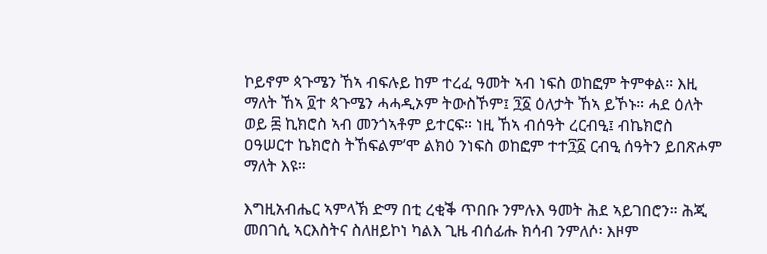ኮይኖም ጳጉሜን ኸኣ ብፍሉይ ከም ተረፈ ዓመት ኣብ ነፍስ ወከፎም ትምቀል። እዚ ማለት ኸኣ ፬ተ ጳጉሜን ሓሓዲኦም ትውስኾም፤ ፺፩ ዕለታት ኸኣ ይኾኑ። ሓደ ዕለት ወይ ፷ ኪክሮስ ኣብ መንጎኣቶም ይተርፍ። ነዚ ኸኣ ብሰዓት ረርብዒ፤ ብኬክሮስ ዐዓሠርተ ኬክሮስ ትኸፍልም’ሞ ልክዕ ንነፍስ ወከፎም ተተ፺፩ ርብዒ ሰዓትን ይበጽሖም ማለት እዩ።

እግዚአብሔር ኣምላኽ ድማ በቲ ረቂቕ ጥበቡ ንምሉእ ዓመት ሕደ ኣይገበሮን። ሕጂ መበገሲ ኣርእስትና ስለዘይኮነ ካልእ ጊዜ ብሰፊሑ ክሳብ ንምለሶ፡ እዞም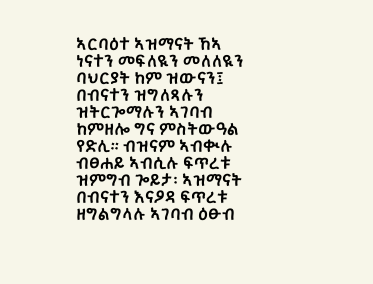ኣርባዕተ ኣዝማናት ኸኣ ነናተን መፍለዪን መለለዪን ባህርያት ከም ዝውናን፤ በብናተን ዝግለጻሉን ዝትርጐማሉን ኣገባብ ከምዘሎ ግና ምስትውዓል የድሊ። ብዝናም ኣብቊሉ ብፀሐይ ኣብሲሉ ፍጥረቱ ዝምግብ ጐይታ፡ ኣዝማናት በብናተን እናዖዳ ፍጥረቱ ዘግልግላሉ ኣገባብ ዕፁብ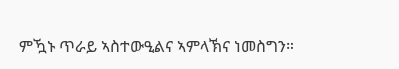ምዃኑ ጥራይ ኣስተውዒልና ኣምላኽና ነመስግን።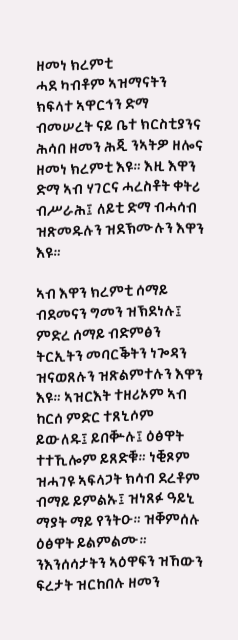ዘመነ ክረምቲ
ሓደ ካብቶም ኣዝማናትን ክፍላተ ኣዋርኅን ድማ ብመሠረት ናይ ቤተ ክርስቲያንና ሕሳበ ዘመን ሕጂ ንኣትዎ ዘሎና ዘመነ ክረምቲ እዩ። እዚ እዋን ድማ ኣብ ሃገርና ሓረስቶት ቀትሪ ብሥራሕ፤ ለይቲ ድማ ብሓሳብ ዝጽመዱሉን ዝደኽሙሉን እዋን እዩ።

ኣብ እዋን ክረምቲ ሰማይ ብደመናን ግመን ዝኽደነሉ፤ ምድረ ሰማይ ብድምፅን ትርኢትን መባርቕትን ነጐዳን ዝናወጸሉን ዝጽልምተሉን እዋን እዩ። ኣዝርእት ተዘሪኦም ኣብ ከርሰ ምድር ተጸኒሶም ይውለዱ፤ ይበቝሉ፤ ዕፅዋት ተተኺሎም ይጸድቑ። ነቒጾም ዝሓገዩ ኣፍላጋት ክሳብ ደረቶም ብማይ ይምልኡ፤ ዝነጸፉ ዓይኒ ማያት ማይ የንትዑ። ዝቐምሰሉ ዕፅዋት ይልምልሙ። ንእንሰሳታትን ኣዕዋፍን ዝኸውን ፍረታት ዝርከበሉ ዘመን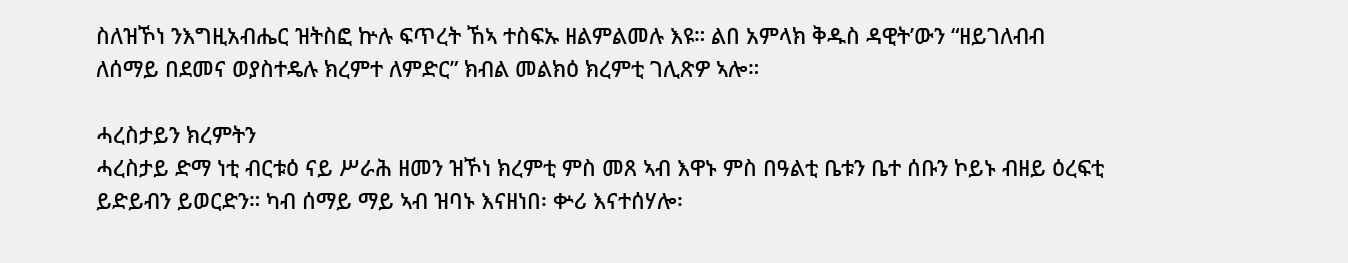ስለዝኾነ ንእግዚአብሔር ዝትስፎ ኵሉ ፍጥረት ኸኣ ተስፍኡ ዘልምልመሉ እዩ። ልበ አምላክ ቅዱስ ዳዊት’ውን “ዘይገለብብ ለሰማይ በደመና ወያስተዴሉ ክረምተ ለምድር” ክብል መልክዕ ክረምቲ ገሊጽዎ ኣሎ።

ሓረስታይን ክረምትን
ሓረስታይ ድማ ነቲ ብርቱዕ ናይ ሥራሕ ዘመን ዝኾነ ክረምቲ ምስ መጸ ኣብ እዋኑ ምስ በዓልቲ ቤቱን ቤተ ሰቡን ኮይኑ ብዘይ ዕረፍቲ ይድይብን ይወርድን። ካብ ሰማይ ማይ ኣብ ዝባኑ እናዘነበ፡ ቍሪ እናተሰሃሎ፡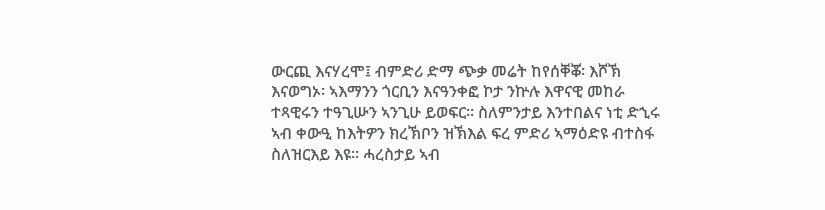ውርጪ እናሃረሞ፤ ብምድሪ ድማ ጭቃ መሬት ከየሰቐቖ፡ እሾኽ እናወግኦ፡ ኣእማንን ጎርቢን እናዓንቀፎ ኮታ ንኵሉ እዋናዊ መከራ ተጻዊሩን ተዓጊሡን ኣንጊሁ ይወፍር። ስለምንታይ እንተበልና ነቲ ድኂሩ ኣብ ቀውዒ ከእትዎን ክረኽቦን ዝኽእል ፍረ ምድሪ ኣማዕድዩ ብተስፋ ስለዝርእይ እዩ። ሓረስታይ ኣብ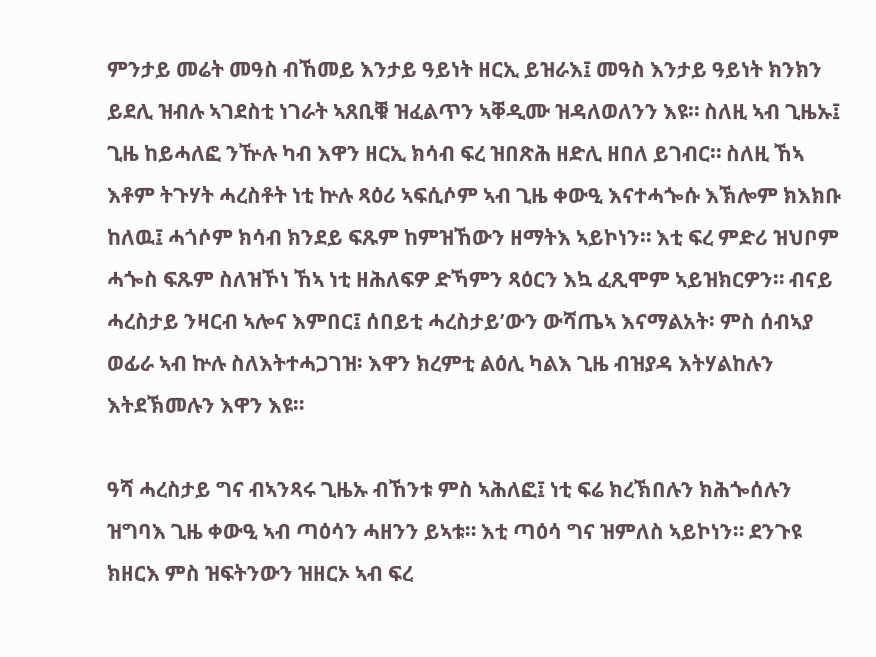ምንታይ መሬት መዓስ ብኸመይ እንታይ ዓይነት ዘርኢ ይዝራእ፤ መዓስ እንታይ ዓይነት ክንክን ይደሊ ዝብሉ ኣገደስቲ ነገራት ኣጸቢቑ ዝፈልጥን ኣቐዲሙ ዝዳለወለንን እዩ። ስለዚ ኣብ ጊዜኡ፤ ጊዜ ከይሓለፎ ንዅሉ ካብ እዋን ዘርኢ ክሳብ ፍረ ዝበጽሕ ዘድሊ ዘበለ ይገብር። ስለዚ ኸኣ እቶም ትጉሃት ሓረስቶት ነቲ ኵሉ ጻዕሪ ኣፍሲሶም ኣብ ጊዜ ቀውዒ እናተሓጐሱ እኽሎም ክእክቡ ከለዉ፤ ሓጎሶም ክሳብ ክንደይ ፍጹም ከምዝኸውን ዘማትእ ኣይኮነን። እቲ ፍረ ምድሪ ዝህቦም ሓጐስ ፍጹም ስለዝኾነ ኸኣ ነቲ ዘሕለፍዎ ድኻምን ጻዕርን እኳ ፈጺሞም ኣይዝክርዎን። ብናይ ሓረስታይ ንዛርብ ኣሎና እምበር፤ ሰበይቲ ሓረስታይ’ውን ውሻጤኣ እናማልአት፡ ምስ ሰብኣያ ወፊራ ኣብ ኵሉ ስለእትተሓጋገዝ፡ እዋን ክረምቲ ልዕሊ ካልእ ጊዜ ብዝያዳ እትሃልከሉን እትደኽመሉን እዋን እዩ።

ዓሻ ሓረስታይ ግና ብኣንጻሩ ጊዜኡ ብኸንቱ ምስ ኣሕለፎ፤ ነቲ ፍሬ ክረኽበሉን ክሕጐሰሉን ዝግባእ ጊዜ ቀውዒ ኣብ ጣዕሳን ሓዘንን ይኣቱ። እቲ ጣዕሳ ግና ዝምለስ ኣይኮነን። ደንጉዩ ክዘርእ ምስ ዝፍትንውን ዝዘርኦ ኣብ ፍረ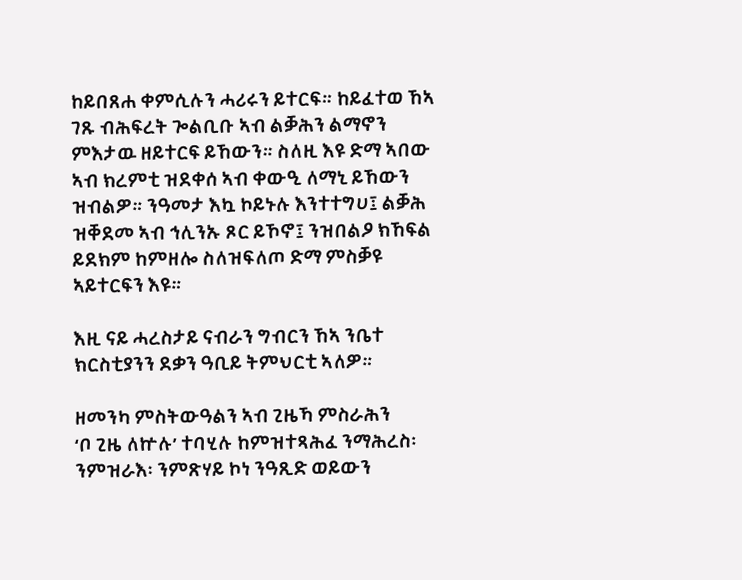ከይበጸሐ ቀምሲሉን ሓሪሩን ይተርፍ። ከይፈተወ ኸኣ ገጹ ብሕፍረት ጐልቢቡ ኣብ ልቓሕን ልማኖን ምእታዉ ዘይተርፍ ይኸውን። ስለዚ እዩ ድማ ኣበው ኣብ ክረምቲ ዝደቀሰ ኣብ ቀውዒ ለማኒ ይኸውን ዝብልዎ። ንዓመታ እኳ ኮይኑሉ እንተተግሀ፤ ልቓሕ ዝቐደመ ኣብ ኅሊንኡ ጾር ይኾኖ፤ ንዝበልዖ ክኸፍል ይደክም ከምዘሎ ስለዝፍለጦ ድማ ምስቓዩ ኣይተርፍን እዩ።

እዚ ናይ ሓረስታይ ናብራን ግብርን ኸኣ ንቤተ ክርስቲያንን ደቃን ዓቢይ ትምህርቲ ኣለዎ።

ዘመንካ ምስትውዓልን ኣብ ጊዜኻ ምስራሕን
‘ቦ ጊዜ ለኵሉ’ ተባሂሉ ከምዝተጻሕፈ ንማሕረስ፡ ንምዝራእ፡ ንምጽሃይ ኮነ ንዓጺድ ወይውን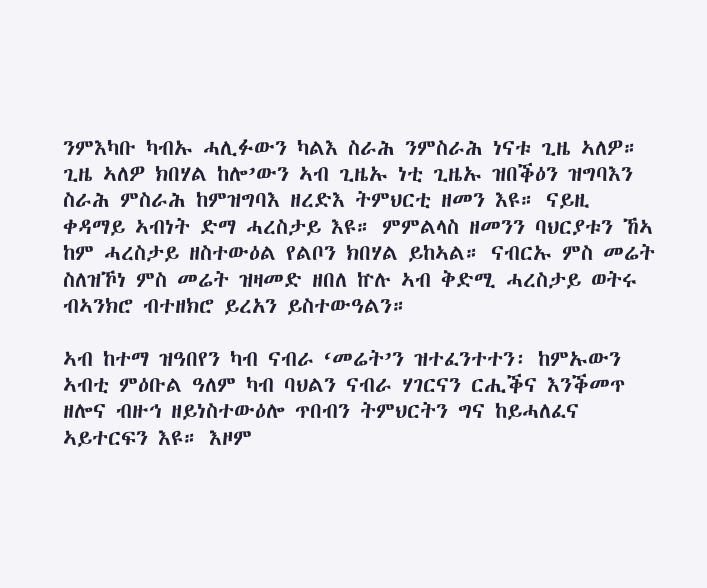ንምእካቡ ካብኡ ሓሊፉውን ካልእ ስራሕ ንምስራሕ ነናቱ ጊዜ ኣለዎ። ጊዜ ኣለዎ ክበሃል ከሎ’ውን ኣብ ጊዜኡ ነቲ ጊዜኡ ዝበቕዕን ዝግባእን ስራሕ ምስራሕ ከምዝግባእ ዘረድእ ትምህርቲ ዘመን እዩ። ናይዚ ቀዳማይ ኣብነት ድማ ሓረስታይ እዩ። ምምልላስ ዘመንን ባህርያቱን ኸኣ ከም ሓረስታይ ዘስተውዕል የልቦን ክበሃል ይከኣል። ናብርኡ ምስ መሬት ስለዝኾነ ምስ መሬት ዝዛመድ ዘበለ ኵሉ ኣብ ቅድሚ ሓረስታይ ወትሩ ብኣንክሮ ብተዘክሮ ይረአን ይስተውዓልን።

ኣብ ከተማ ዝዓበየን ካብ ናብራ ‘መሬት’ን ዝተፈንተተን፡ ከምኡውን ኣብቲ ምዕቡል ዓለም ካብ ባህልን ናብራ ሃገርናን ርሒቕና እንቕመጥ ዘሎና ብዙኅ ዘይነስተውዕሎ ጥበብን ትምህርትን ግና ከይሓለፈና ኣይተርፍን እዩ። እዞም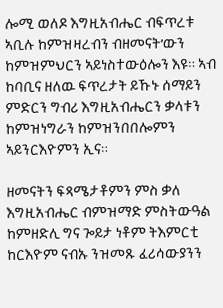ሎሚ ወለዶ እግዚአብሔር ብፍጥረቱ ኣቢሉ ከምዝዛረብን ብዘመናት’ውን ከምዝምህርን ኣይነስተውዕሎን እዩ። ኣብ ከባቢና ዘለዉ ፍጥረታት ይኹኑ ሰማይን ምድርን ግብሪ እግዚአብሔርን ቃላቱን ከምዝነግራን ከምዝንበበሎምን ኣይንርእዮምን ኢና።

ዘመናትን ፍጻሜታቶምን ምስ ቃለ እግዚአብሔር ብምዝማድ ምስትውዓል ከምዘድሊ ግና ጐይታ ነቶም ትእምርቲ ከርእዮም ናብኡ ንዝመጹ ፈሪሳውያንን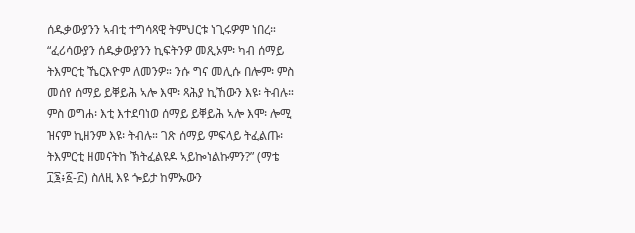ሰዱቃውያንን ኣብቲ ተግሳጻዊ ትምህርቱ ነጊሩዎም ነበረ። “ፈሪሳውያን ሰዱቃውያንን ኪፍትንዎ መጺኦም፡ ካብ ሰማይ ትእምርቲ ኼርእዮም ለመንዎ። ንሱ ግና መሊሱ በሎም፡ ምስ መሰየ ሰማይ ይቐይሕ ኣሎ እሞ፡ ጻሕያ ኪኸውን እዩ፡ ትብሉ። ምስ ወግሐ፡ እቲ እተደባነወ ሰማይ ይቐይሕ ኣሎ እሞ፡ ሎሚ ዝናም ኪዘንም እዩ፡ ትብሉ። ገጽ ሰማይ ምፍላይ ትፈልጡ፡ ትእምርቲ ዘመናትከ ኽትፈልዩዶ ኣይኰነልኩምን?” (ማቴ ፲፮፥፩-፫) ስለዚ እዩ ጐይታ ከምኡውን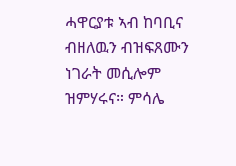ሓዋርያቱ ኣብ ከባቢና ብዘለዉን ብዝፍጸሙን ነገራት መሲሎም ዝምሃሩና። ምሳሌ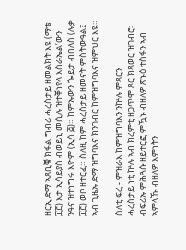ዘርኢ ድማ ኣጸቢቑ ክፋል ግብሪ ሓረስታይ ዘመልክት እዩ (ማቴ ፲፫) እታ ኢሳይያስ ብወይኒ መሲሉ ዝተቐነየላ እስራኤል’ውን ንዓና ዝተነግሩ እዮም (ኢሳ ፭)። ከምኡውን ጐይታ ብበለስ (ሉቃ ፲፫) ወቦ ዘተርፈ። ስለዚ ከም ሓረስታይ ዘመናት ምስትውዓል፤ ኣብ ጊዜኡ ድማ ዝግባእና ክንገብር ከምዝግባእና ዝምህር እዩ።

ስለቲ ፍረ - ምዝራእ ከምዝግባእን ንኵሉ ምጻርን
ሓረስታይ ነቲ ኵሉ ኣብ ክረምቲ ዘጋጥሞ ጾር ክጻወር ዝገብሮ፡ ብፍሪኡ ምሕጓሱ ዘይተርፎ ምዃኑ ብዘለዎ ጽኑዕ ተስፋን ኣብ ኣምላኹ ብዘለዎ እምነትን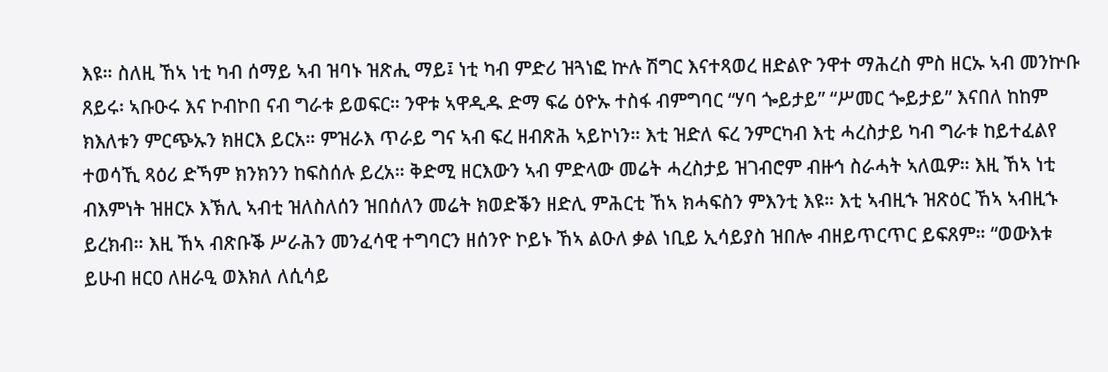እዩ። ስለዚ ኸኣ ነቲ ካብ ሰማይ ኣብ ዝባኑ ዝጽሒ ማይ፤ ነቲ ካብ ምድሪ ዝጓነፎ ኵሉ ሽግር እናተጻወረ ዘድልዮ ንዋተ ማሕረስ ምስ ዘርኡ ኣብ መንኵቡ ጸይሩ፡ ኣቡዑሩ እና ኮብኮበ ናብ ግራቱ ይወፍር። ንዋቱ ኣዋዲዱ ድማ ፍሬ ዕዮኡ ተስፋ ብምግባር “ሃባ ጐይታይ” “ሥመር ጐይታይ” እናበለ ከከም ክእለቱን ምርጭኡን ክዘርእ ይርአ። ምዝራእ ጥራይ ግና ኣብ ፍረ ዘብጽሕ ኣይኮነን። እቲ ዝድለ ፍረ ንምርካብ እቲ ሓረስታይ ካብ ግራቱ ከይተፈልየ ተወሳኺ ጻዕሪ ድኻም ክንክንን ከፍስሰሉ ይረአ። ቅድሚ ዘርእውን ኣብ ምድላው መሬት ሓረስታይ ዝገብሮም ብዙኅ ስራሓት ኣለዉዎ። እዚ ኸኣ ነቲ ብእምነት ዝዘርኦ እኽሊ ኣብቲ ዝለስለሰን ዝበሰለን መሬት ክወድቕን ዘድሊ ምሕርቲ ኸኣ ክሓፍስን ምእንቲ እዩ። እቲ ኣብዚኁ ዝጽዕር ኸኣ ኣብዚኁ ይረክብ። እዚ ኸኣ ብጽቡቕ ሥራሕን መንፈሳዊ ተግባርን ዘሰንዮ ኮይኑ ኸኣ ልዑለ ቃል ነቢይ ኢሳይያስ ዝበሎ ብዘይጥርጥር ይፍጸም። “ወውእቱ ይሁብ ዘርዐ ለዘራዒ ወእክለ ለሲሳይ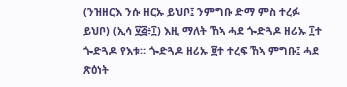(ንዝዘርእ ንሱ ዘርኡ ይህቦ፤ ንምግቡ ድማ ምስ ተረፉ ይህቦ) (ኢሳ ፶፭፥፲) እዚ ማለት ኸኣ ሓደ ጐድጓዶ ዘሪኡ ፲ተ ጐድጓዶ የእቱ። ጐድጓዶ ዘሪኡ ፱ተ ተረፍ ኸኣ ምግቡ፤ ሓደ ጽዕነት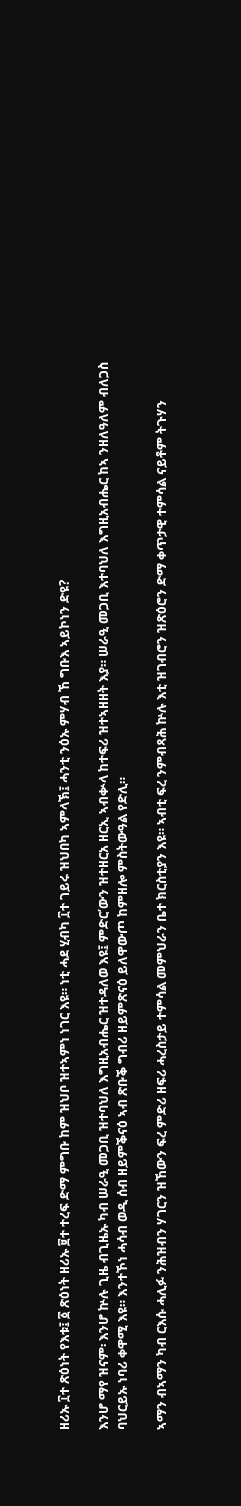ዘሪኡ ፲ተ ጽዕነት የእቱ፤ ፩ ጽዕነት ዘሪኡ ፱ተ ተረፍ ድማ ምግቡ ከም ዝህቦ ዝተኣምነ ነገር እዩ። ነቲ ሓደ ሂብካ ፲ተ ገይሩ ዝህበካ ኣምላኽ፤ ሓንቲ ንዕኡ ምሃብ ኸ ግቡእ ኣይኮነን ድዩ?

እንሆ ማየ ዝናም፡ እንሆ ኵሉ ጊዜ ብጊዜኡ ካብ ሠራዒ መጋቢ ዝተባህለ እግዚአብሔር ዝተዳለወ እዩ፤ ምድር’ውን ዝተዘርአ ዘርኢ ኣብቍላ ከተፍሪ ዝተኣዘዘት እያ። ሠራዒ መጋቢ እተባህለ እግዚአብሔር ከኣ ንዘለዓለም ብለጋስ ባህርይኡ ነባሪ ቀዋሚ እዩ። እንተኾነ ሓሳብ ወዲ ሰብ ዘይምቕናዕ ኣብ ጽቡቕ ግብሪ ዘይምጽናዕ ይለዋውጦ ከምዘሎ ምስትውዓል የድሊ።

ኣማን ብኣማን ካብ ርእሱ ሓሊፉ ንሕዝብን ሃገርን ዝኸውን ፍረ ምድሪ ዘፍሪ ሓረስታይ ተምሳል መምህራን ቤተ ክርስቲያን እዩ። ኣብቲ ፍረ ንምብጻሕ ኵሉ እቲ ዝገብሮን ዝጽዕሮን ድማ ቀጥታዊ ተምሳል ናይቶም ትጉሃን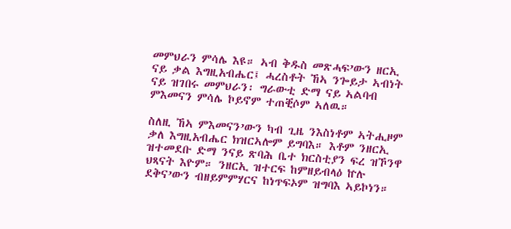መምህራን ምሳሌ እዩ። ኣብ ቅዱስ መጽሓፍ’ውን ዘርኢ ናይ ቃል እግዚአብሔር፤ ሓረስቶት ኸኣ ንጐይታ ኣብነት ናይ ዝገበሩ መምህራን፡ ግራውቲ ድማ ናይ ኣልባብ ምእመናን ምሳሌ ኮይኖም ተጠቒሶም ኣለዉ።

ስለዚ ኸኣ ምእመናን’ውን ካብ ጊዜ ንእስነቶም ኣትሒዞም ቃለ እግዚአብሔር ክዝርኣሎም ይግባእ። እቶም ንዘርኢ ዝተመደቡ ድማ ንናይ ጽባሕ ቤተ ክርስቲያን ፍረ ዝኾንዋ ህጻናት እዮም። ንዘርኢ ዝተርፍ ከምዘይብላዕ ኵሉ ደቅና’ውን ብዘይምምሃርና ከነጥፍኦም ዝግባእ ኣይኮነን።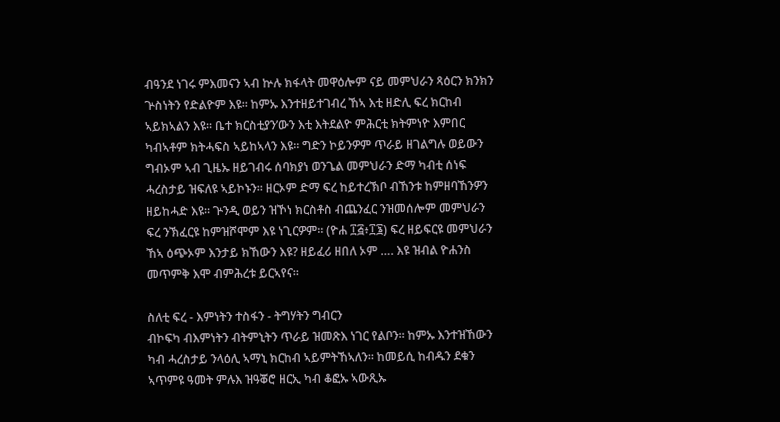ብዓንደ ነገሩ ምእመናን ኣብ ኵሉ ክፋላት መዋዕሎም ናይ መምህራን ጻዕርን ክንክን ጕስነትን የድልዮም እዩ። ከምኡ እንተዘይተገብረ ኸኣ እቲ ዘድሊ ፍረ ክርከብ ኣይክኣልን እዩ። ቤተ ክርስቲያን’ውን እቲ እትደልዮ ምሕርቲ ክትምነዮ እምበር ካብኣቶም ክትሓፍስ ኣይከኣላን እዩ። ግድን ኮይንዎም ጥራይ ዘገልግሉ ወይውን ግብኦም ኣብ ጊዜኡ ዘይገብሩ ሰባክያነ ወንጌል መምህራን ድማ ካብቲ ሰነፍ ሓረስታይ ዝፍለዩ ኣይኮኑን። ዘርኦም ድማ ፍረ ከይተረኽቦ ብኸንቱ ከምዘባኸንዎን ዘይከሓድ እዩ። ጕንዲ ወይን ዝኾነ ክርስቶስ ብጨንፈር ንዝመሰሎም መምህራን ፍረ ንኽፈርዩ ከምዝሾሞም እዩ ነጊርዎም። (ዮሐ ፲፭፥፲፮) ፍረ ዘይፍርዩ መምህራን ኸኣ ዕጭኦም እንታይ ክኸውን እዩ? ዘይፈሪ ዘበለ ኦም …. እዩ ዝብል ዮሐንስ መጥምቅ እሞ ብምሕረቱ ይርኣየና።

ስለቲ ፍረ - እምነትን ተስፋን - ትግሃትን ግብርን
ብኮፍካ ብእምነትን ብትምኒትን ጥራይ ዝመጽእ ነገር የልቦን። ከምኡ እንተዝኸውን ካብ ሓረስታይ ንላዕሊ ኣማኒ ክርከብ ኣይምትኸኣለን። ከመይሲ ከብዱን ደቁን ኣጥምዩ ዓመት ምሉእ ዝዓቖሮ ዘርኢ ካብ ቆፎኡ ኣውጺኡ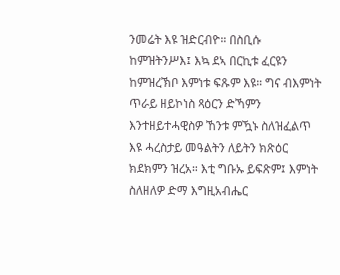ንመሬት እዩ ዝድርብዮ። በስቢሱ ከምዝትንሥእ፤ እኳ ደኣ በርኪቱ ፈርዩን ከምዝረኽቦ እምነቱ ፍጹም እዩ። ግና ብእምነት ጥራይ ዘይኮነስ ጻዕርን ድኻምን እንተዘይተሓዊስዎ ኸንቱ ምዃኑ ስለዝፈልጥ እዩ ሓረስታይ መዓልትን ለይትን ክጽዕር ክደክምን ዝረአ። እቲ ግቡኡ ይፍጽም፤ እምነት ስለዘለዎ ድማ እግዚአብሔር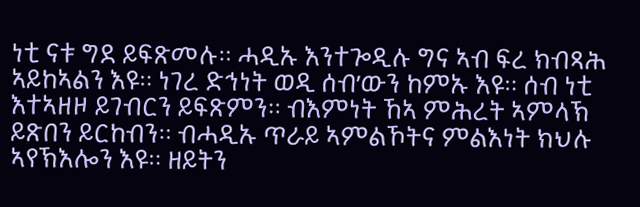ነቲ ናቱ ግደ ይፍጽመሉ። ሓዲኡ እንተጐዲሉ ግና ኣብ ፍረ ክብጻሕ ኣይከኣልን እዩ። ነገረ ድኅነት ወዲ ሰብ’ውን ከምኡ እዩ። ሰብ ነቲ እተኣዘዞ ይገብርን ይፍጽምን። ብእምነት ኸኣ ምሕረት ኣምላኽ ይጽበን ይርከብን። ብሓዲኡ ጥራይ ኣምልኾትና ምልእነት ክህሉ ኣየኽእሎን እዩ። ዘይትን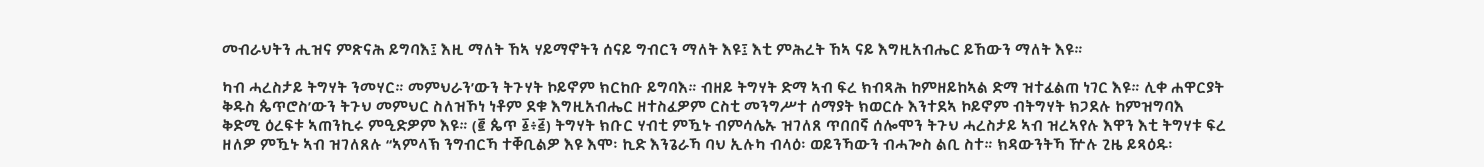መብራህትን ሒዝና ምጽናሕ ይግባእ፤ እዚ ማለት ኸኣ ሃይማኖትን ሰናይ ግብርን ማለት እዩ፤ እቲ ምሕረት ኸኣ ናይ እግዚአብሔር ይኸውን ማለት እዩ።

ካብ ሓረስታይ ትግሃት ንመሃር። መምህራን’ውን ትጉሃት ኮይኖም ክርከቡ ይግባእ። ብዘይ ትግሃት ድማ ኣብ ፍረ ክብጻሕ ከምዘይከኣል ድማ ዝተፈልጠ ነገር እዩ። ሊቀ ሐዋርያት ቅዱስ ጴጥሮስ’ውን ትጉህ መምህር ስለዝኾነ ነቶም ደቁ እግዚአብሔር ዘተስፈዎም ርስቲ መንግሥተ ሰማያት ክወርሱ እንተደኣ ኮይኖም ብትግሃት ክጋደሉ ከምዝግባእ ቅድሚ ዕረፍቱ ኣጠንኪሩ ምዒድዎም እዩ። (፪ ጴጥ ፩፥፭) ትግሃት ክቡር ሃብቲ ምዃኑ ብምሳሌኡ ዝገለጸ ጥበበኛ ሰሎሞን ትጉህ ሓረስታይ ኣብ ዝረኣየሉ እዋን እቲ ትግሃቱ ፍረ ዘለዎ ምዃኑ ኣብ ዝገለጸሉ “ኣምላኽ ንግብርኻ ተቐቢልዎ እዩ እሞ፡ ኪድ እንጌራኻ ባህ ኢሉካ ብላዕ፡ ወይንኻውን ብሓጐስ ልቢ ስተ። ክዳውንትኻ ዅሉ ጊዜ ይጻዕዱ፡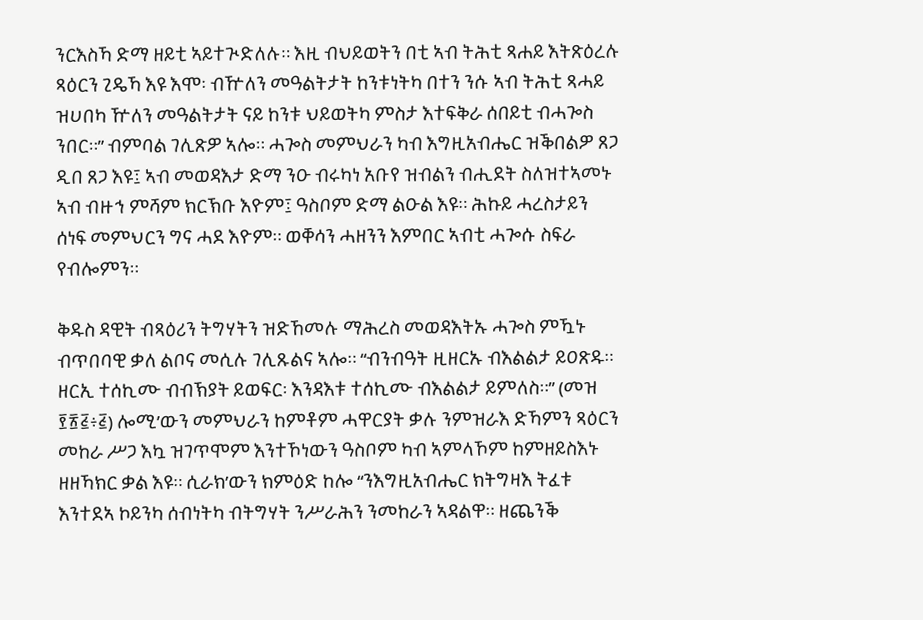ንርእስኻ ድማ ዘይቲ ኣይተጒድለሉ። እዚ ብህይወትን በቲ ኣብ ትሕቲ ጻሐይ እትጽዕረሉ ጻዕርን ጊዴኻ እዩ እሞ፡ ብዅለን መዓልትታት ከንቱነትካ በተን ንሱ ኣብ ትሕቲ ጻሓይ ዝሀበካ ዅለን መዓልትታት ናይ ከንቱ ህይወትካ ምስታ እተፍቅራ ሰበይቲ ብሓጐስ ንበር።” ብምባል ገሊጽዎ ኣሎ። ሓጐስ መምህራን ካብ እግዚአብሔር ዝቕበልዎ ጸጋ ዲበ ጸጋ እዩ፤ ኣብ መወዳእታ ድማ ንዑ ብሩካነ አቡየ ዝብልን ብሒደት ስለዝተኣመኑ ኣብ ብዙኅ ምሻም ክርኽቡ እዮም፤ ዓስቦም ድማ ልዑል እዩ። ሕኩይ ሓረስታይን ሰነፍ መምህርን ግና ሓደ እዮም። ወቐሳን ሓዘንን እምበር ኣብቲ ሓጐሱ ስፍራ የብሎምን።

ቅዱስ ዳዊት ብጻዕሪን ትግሃትን ዝድኸመሉ ማሕረስ መወዳእትኡ ሓጐስ ምዃኑ ብጥበባዊ ቃለ ልቦና መሲሉ ገሊጹልና ኣሎ። “ብንብዓት ዚዘርኡ ብእልልታ ይዐጽዱ። ዘርኢ ተሰኪሙ ብብኽያት ይወፍር፡ እንዳእቱ ተሰኪሙ ብእልልታ ይምለስ።” (መዝ ፻፳፭፥፭) ሎሚ’ውን መምህራን ከምቶም ሓዋርያት ቃሉ ንምዝራእ ድኻምን ጻዕርን መከራ ሥጋ እኳ ዝገጥሞም እንተኾነውን ዓስቦም ካብ ኣምላኾም ከምዘይስእኑ ዘዘኻክር ቃል እዩ። ሲራክ’ውን ክምዕድ ከሎ “ንእግዚአብሔር ክትግዛእ ትፈቱ እንተደኣ ኮይንካ ሰብነትካ ብትግሃት ንሥራሕን ንመከራን ኣዳልዋ። ዘጨንቕ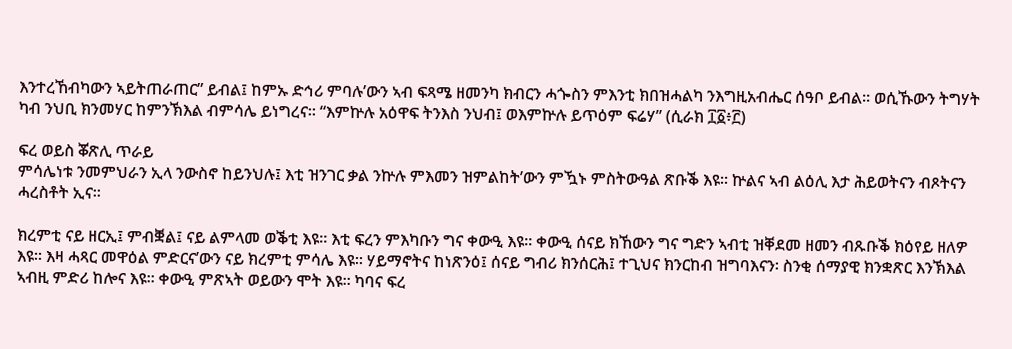እንተረኸብካውን ኣይትጠራጠር” ይብል፤ ከምኡ ድኅሪ ምባሉ’ውን ኣብ ፍጻሜ ዘመንካ ክብርን ሓጐስን ምእንቲ ክበዝሓልካ ንእግዚአብሔር ሰዓቦ ይብል። ወሲኹውን ትግሃት ካብ ንህቢ ክንመሃር ከምንኽእል ብምሳሌ ይነግረና። “እምኵሉ አዕዋፍ ትንእስ ንህብ፤ ወእምኵሉ ይጥዕም ፍሬሃ” (ሲራክ ፲፩፥፫)

ፍረ ወይስ ቖጽሊ ጥራይ
ምሳሌነቱ ንመምህራን ኢላ ንውስኖ ከይንህሉ፤ እቲ ዝንገር ቃል ንኵሉ ምእመን ዝምልከት’ውን ምዃኑ ምስትውዓል ጽቡቕ እዩ። ኵልና ኣብ ልዕሊ እታ ሕይወትናን ብጾትናን ሓረስቶት ኢና።

ክረምቲ ናይ ዘርኢ፤ ምብቛል፤ ናይ ልምላመ ወቕቲ እዩ። እቲ ፍረን ምእካቡን ግና ቀውዒ እዩ። ቀውዒ ሰናይ ክኸውን ግና ግድን ኣብቲ ዝቐደመ ዘመን ብጹቡቕ ክዕየይ ዘለዎ እዩ። እዛ ሓጻር መዋዕል ምድርና’ውን ናይ ክረምቲ ምሳሌ እዩ። ሃይማኖትና ከነጽንዕ፤ ሰናይ ግብሪ ክንሰርሕ፤ ተጊህና ክንርከብ ዝግባእናን፡ ስንቂ ሰማያዊ ክንቋጽር እንኽእል ኣብዚ ምድሪ ከሎና እዩ። ቀውዒ ምጽኣት ወይውን ሞት እዩ። ካባና ፍረ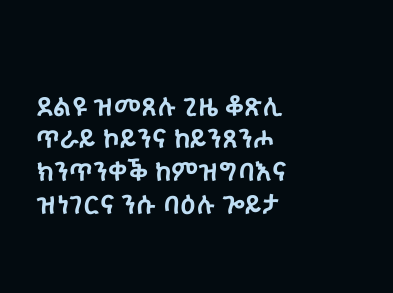ደልዩ ዝመጸሉ ጊዜ ቆጽሊ ጥራይ ኮይንና ከይንጸንሖ ክንጥንቀቕ ከምዝግባእና ዝነገርና ንሱ ባዕሉ ጐይታ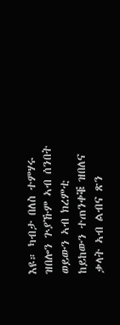እዩ። ካብታ በለስ ተምሃሩ ዝበሎን ጕያኹም ኣብ ሰንበት ወይውን ኣብ ክረምቲ ከይከውን ተጠንቀቑ ዝበለና ቃላት ኣብ ልብና ጽን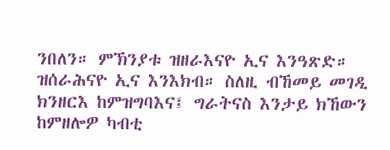ንበለን። ምኽንያቱ ዝዘራእናዮ ኢና እንዓጽድ። ዝሰራሕናዮ ኢና እንእክብ። ስለዚ ብኸመይ መገዲ ክንዘርእ ከምዝግባእና፤ ግራትናስ እንታይ ክኸውን ከምዘሎዎ ካብቲ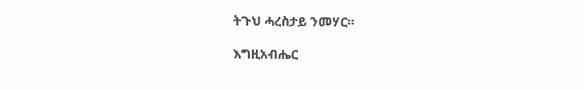ትጉህ ሓረስታይ ንመሃር።

እግዚአብሔር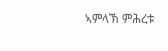ኣምላኽ ምሕረቱ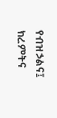የብዝኃልና፤ ክረምትና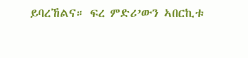ይባረኸልና። ፍረ ምድሪ’ውን ኣበርኪቱ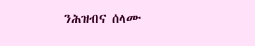ንሕዝብና ሰላሙ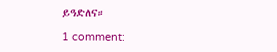ይዓድለና።

1 comment: